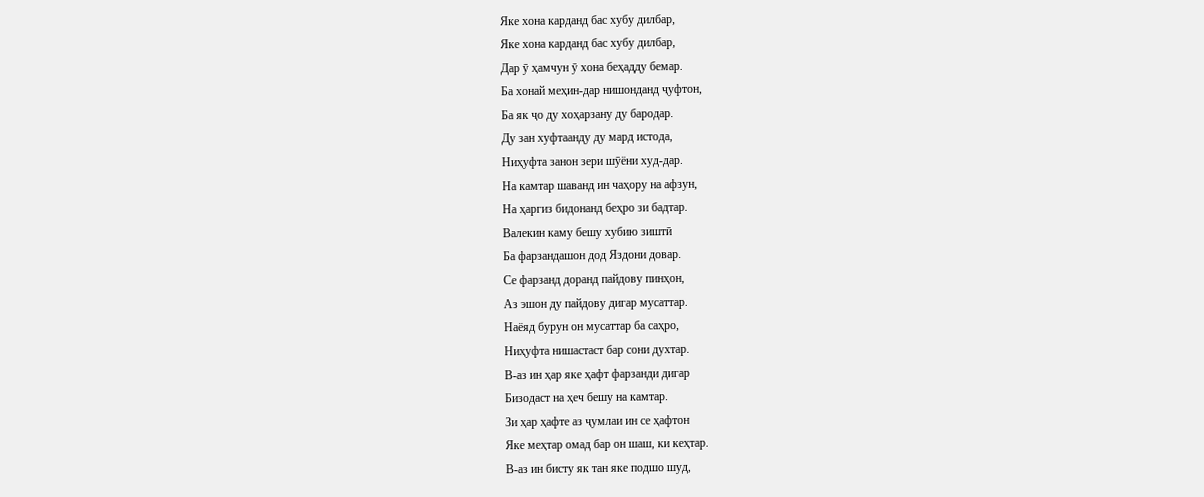Яке хона карданд бас хубу дилбар,
Яке хона карданд бас хубу дилбар,
Дар ӯ ҳамчун ӯ хона беҳадду бемар.
Ба хонай меҳин-дар нишонданд ҷуфтон,
Ба як ҷо ду хоҳарзану ду бародар.
Ду зан хуфтаанду ду мард истода,
Ниҳуфта занон зери шӯёни худ-дар.
На камтар шаванд ин чаҳору на афзун,
На ҳаргиз бидонанд беҳро зи бадтар.
Валекин каму бешу хубию зиштӣ
Ба фарзандашон дод Яздони довар.
Се фарзанд доранд пайдову пинҳон,
Аз эшон ду пайдову дигар мусаттар.
Наёяд бурун он мусаттар ба саҳро,
Ниҳуфта нишастаст бар сони духтар.
В-аз ин ҳар яке ҳафт фарзанди дигар
Бизодаст на ҳеч бешу на камтар.
Зи ҳар ҳафте аз ҷумлаи ин се ҳафтон
Яке меҳтар омад бар он шаш, ки кеҳтар.
В-аз ин бисту як тан яке подшо шуд,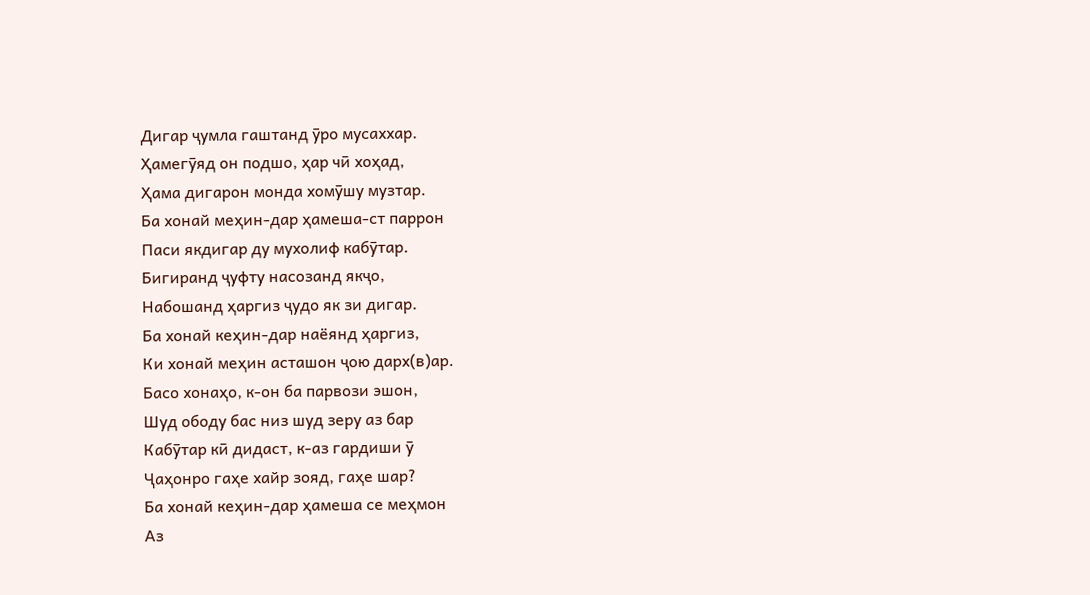Дигар ҷумла гаштанд ӯро мусаххар.
Ҳамегӯяд он подшо, ҳар чӣ хоҳад,
Ҳама дигарон монда хомӯшу музтар.
Ба хонай меҳин-дар ҳамеша-ст паррон
Паси якдигар ду мухолиф кабӯтар.
Бигиранд ҷуфту насозанд якҷо,
Набошанд ҳаргиз ҷудо як зи дигар.
Ба хонай кеҳин-дар наёянд ҳаргиз,
Ки хонай меҳин асташон ҷою дарх(в)ар.
Басо хонаҳо, к-он ба парвози эшон,
Шуд ободу бас низ шуд зеру аз бар
Кабӯтар кӣ дидаст, к-аз гардиши ӯ
Ҷаҳонро гаҳе хайр зояд, гаҳе шар?
Ба хонай кеҳин-дар ҳамеша се меҳмон
Аз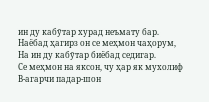ин ду кабӯтар хурад неъмату бар.
Наёбад ҳагирз он се меҳмон чаҳорум,
На ин ду кабӯтар биёбад седигар.
Се меҳмон на яксон, чу ҳар як мухолиф
В-агарчи падар-шон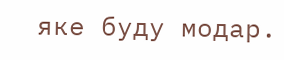яке буду модар.